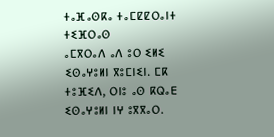ⵜⴰⴼⴰⵙⴽⴰ ⵜⴰⵎⵇⵇⵔⴰⵏⵜ
ⵜⵉⴼⵔⴰⵙ
ⴰⵎⴳⵔⴰⴷ ⴰⴷ ⵓⵔ ⵉⵍⵉ ⵉⵙⴰⵖⵓⵍⵏ ⴳⵓⵎⵏⵉⵏ. ⵎⴽ ⵜⵓⴼⵉⴷ, ⵔⵏⵓ ⴰⵙ ⴽⵕⴰⴹ ⵉⵙⴰⵖⵓⵍⵏ ⵏⵖ ⵓⴳⴳⴰⵔ.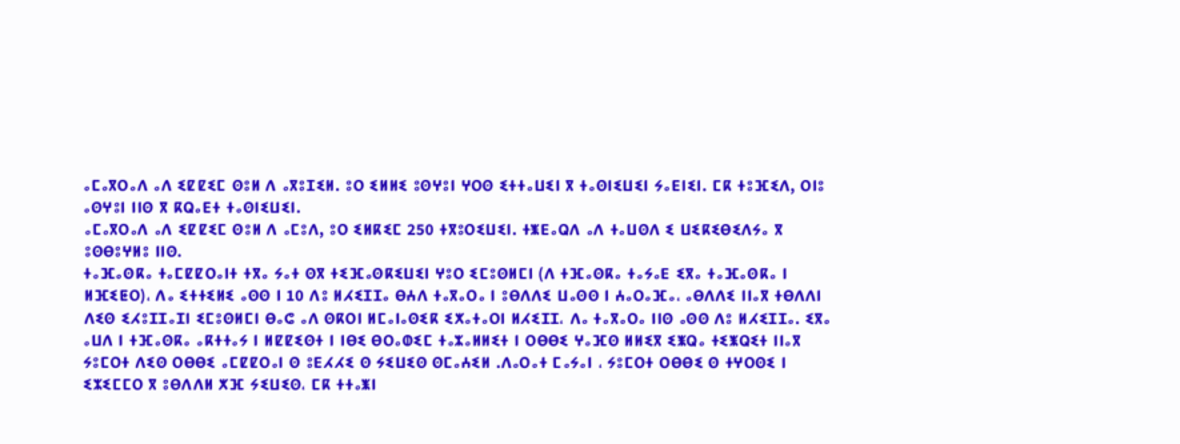ⴰⵎⴰⴳⵔⴰⴷ ⴰⴷ ⵉⵇⵇⵉⵎ ⵙⵓⵍ ⴷ ⴰⴳⵓⵊⵉⵍ. ⵓⵔ ⵉⵍⵍⵉ ⵓⵙⵖⵓⵏ ⵖⵔⵙ ⵉⵜⵜⴰⵡⵉⵏ ⴳ ⵜⴰⵙⵏⵉⵡⵉⵏ ⵢⴰⴹⵏⵉⵏ. ⵎⴽ ⵜⵓⴼⵉⴷ, ⵔⵏⵓ ⴰⵙⵖⵓⵏ ⵏⵏⵙ ⴳ ⴽⵕⴰⴹⵜ ⵜⴰⵙⵏⵉⵡⵉⵏ.
ⴰⵎⴰⴳⵔⴰⴷ ⴰⴷ ⵉⵇⵇⵉⵎ ⵙⵓⵍ ⴷ ⴰⵎⵓⴷ, ⵓⵔ ⵉⵍⴽⵉⵎ 250 ⵜⴳⵓⵔⵉⵡⵉⵏ. ⵜⵥⴹⴰⵕⴷ ⴰⴷ ⵜⴰⵡⵙⴷ ⵉ ⵡⵉⴽⵉⴱⵉⴷⵢⴰ ⴳ ⵓⵙⴱⵓⵖⵍⵓ ⵏⵏⵙ.
ⵜⴰⴼⴰⵙⴽⴰ ⵜⴰⵎⵇⵇⵔⴰⵏⵜ ⵜⴳⴰ ⵢⴰⵜ ⵙⴳ ⵜⵉⴼⴰⵙⴽⵉⵡⵉⵏ ⵖⵓⵔ ⵉⵎⵓⵙⵍⵎⵏ (ⴷ ⵜⴼⴰⵙⴽⴰ ⵜⴰⵢⴰⴹ ⵉⴳⴰ ⵜⴰⴼⴰⵙⴽⴰ ⵏ ⵍⴼⵉⵟⵔ)، ⴷⴰ ⵉⵜⵜⵉⵍⵉ ⴰⵙⵙ ⵏ 10 ⴷⵓ ⵍⵃⵉⵊⵊⴰ ⴱⵄⴷ ⵜⴰⴳⴰⵔⴰ ⵏ ⵓⴱⴷⴷⵉ ⵡⴰⵙⵙ ⵏ ⵄⴰⵔⴰⴼⴰ، ⴰⴱⴷⴷⵉ ⵏⵏⴰⴳ ⵜⴱⴷⴷⵏ ⴷⵉⵙ ⵉⵃⵓⵊⵊⴰⵊⵏ ⵉⵎⵓⵙⵍⵎⵏ ⴱⴰⵛ ⴰⴷ ⵙⴽⵔⵏ ⵍⵎⴰⵏⴰⵙⵉⴽ ⵉⵅⴰⵜⴰⵔⵏ ⵍⵃⵉⵊⵊ، ⴷⴰ ⵜⴰⴳⴰⵔⴰ ⵏⵏⵙ ⴰⵙⵙ ⴷⵓ ⵍⵃⵉⵊⵊⴰ. ⵉⴳⴰ ⴰⵡⴷ ⵏ ⵜⴼⴰⵙⴽⴰ ⴰⴽⵜⵜⴰⵢ ⵏ ⵍⵇⵇⵉⵙⵜ ⵏ ⵏⴱⵉ ⴱⵔⴰⵀⵉⵎ ⵜⴰⵣⴰⵍⵍⵉⵜ ⵏ ⵔⴱⴱⵉ ⵖⴰⴼⵙ ⵍⵍⵉⴳ ⵉⵥⵕⴰ ⵜⵉⵥⵕⵉⵜ ⵏⵏⴰⴳ ⵢⵓⵎⵔⵜ ⴷⵉⵙ ⵔⴱⴱⵉ ⴰⵎⵇⵇⵔⴰⵏ ⵙ ⵓⴹⵃⵃⵉ ⵙ ⵢⵉⵡⵉⵙ ⵙⵎⴰⵄⵉⵍ .ⴷⴰⵔⴰⵜ ⵎⴰⵢⴰⵏ ، ⵢⵓⵎⵔⵜ ⵔⴱⴱⵉ ⵙ ⵜⵖⵔⵙⵉ ⵏ ⵉⵣⵉⵎⵎⵔ ⴳ ⵓⴱⴷⴷⵍ ⵅⴼ ⵢⵉⵡⵉⵙ، ⵎⴽ ⵜⵜⴰⵥⵏ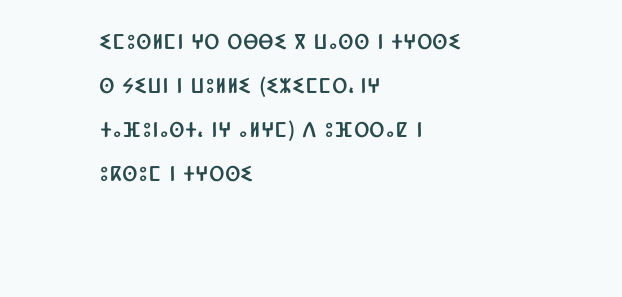ⵉⵎⵓⵙⵍⵎⵏ ⵖⵔ ⵔⴱⴱⵉ ⴳ ⵡⴰⵙⵙ ⵏ ⵜⵖⵔⵙⵉ ⵙ ⵢⵉⵡⵏ ⵏ ⵡⵓⵍⵍⵉ (ⵉⵣⵉⵎⵎⵔ، ⵏⵖ ⵜⴰⴼⵓⵏⴰⵙⵜ، ⵏⵖ ⴰⵍⵖⵎ) ⴷ ⵓⴼⵔⵔⴰⵇ ⵏ ⵓⴽⵙⵓⵎ ⵏ ⵜⵖⵔⵙⵉ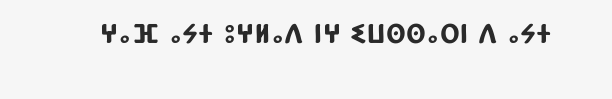ⵖⴰⴼ ⴰⵢⵜ ⵓⵖⵍⴰⴷ ⵏⵖ ⵉⵡⵙⵙⴰⵔⵏ ⴷ ⴰⵢⵜ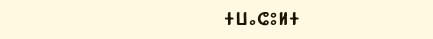ⵜⵡⴰⵛⵓⵍⵜ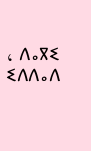، ⴷⴰⴳⵉ ⵉⴷⴷⴰⴷ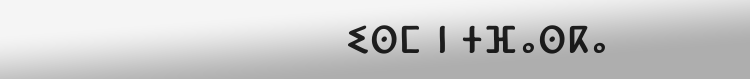ⵉⵙⵎ ⵏ ⵜⴼⴰⵙⴽⴰ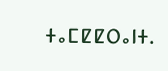ⵜⴰⵎⵇⵇⵔⴰⵏⵜ.